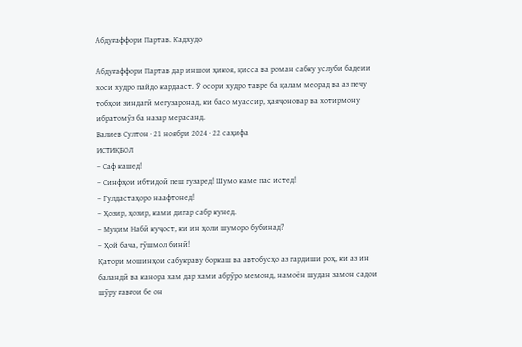Абдуғаффори Партав. Кадхудо

Абдуғаффори Партав дар иншои ҳикоя, қисса ва роман сабку услуби бадеии хоси худро пайдо кардааст. Ӯ осори худро тавре ба қалам меорад ва аз печу тобҳои зиндагӣ мегузаронад, ки басо муассир, ҳаяҷоновар ва хотирмону ибратомӯз ба назар мерасанд.
Валиев Султон · 21 ноябри 2024 · 22 саҳифа
ИСТИҚБОЛ
– Саф кашед!
– Синфҳои ибтидоӣ пеш гузаред! Шумо каме пас истед!
– Гулдастаҳоро наафтонед!
– Ҳозир, ҳозир, ками дигар сабр кунед.
– Муқим Набӣ куҷост, ки ин ҳоли шуморо бубинад?
– Ҳой бача, гӯшмол бинӣ!
Қатори мошинҳои сабукраву боркаш ва автобусҳо аз гардиши роҳ, ки аз ин баландӣ ва канора хам дар хами абрӯро мемонд, намоён шудан замон садои шӯру ғавғои бе он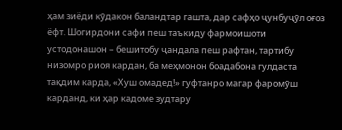ҳам зиёди кӯдакон баландтар гашта, дар сафҳо ҷунбуҷӯл оғоз ёфт. Шогирдони сафи пеш таъкиду фармоишоти устодонашон – бешитобу ҷандала пеш рафтан, тартибу низомро риоя кардан, ба меҳмонон боадабона гулдаста тақдим карда, «Хуш омадед!» гуфтанро магар фаромӯш карданд, ки ҳар кадоме зудтару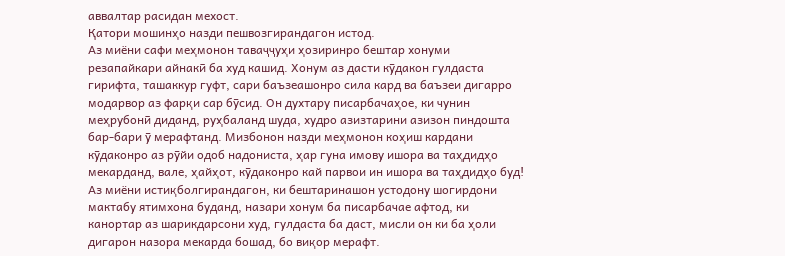аввалтар расидан мехост.
Қатори мошинҳо назди пешвозгирандагон истод.
Аз миёни сафи меҳмонон таваҷҷуҳи ҳозиринро бештар хонуми резапайкари айнакӣ ба худ кашид. Хонум аз дасти кӯдакон гулдаста гирифта, ташаккур гуфт, сари баъзеашонро сила кард ва баъзеи дигарро модарвор аз фарқи сар бӯсид. Он духтару писарбачаҳое, ки чунин меҳрубонӣ диданд, руҳбаланд шуда, худро азизтарини азизон пиндошта бар-бари ӯ мерафтанд. Мизбонон назди меҳмонон коҳиш кардани кӯдаконро аз рӯйи одоб надониста, ҳар гуна имову ишора ва таҳдидҳо мекарданд, вале, ҳайҳот, кӯдаконро кай парвои ин ишора ва таҳдидҳо буд!
Аз миёни истиқболгирандагон, ки бештаринашон устодону шогирдони мактабу ятимхона буданд, назари хонум ба писарбачае афтод, ки канортар аз шарикдарсони худ, гулдаста ба даст, мисли он ки ба ҳоли дигарон назора мекарда бошад, бо виқор мерафт.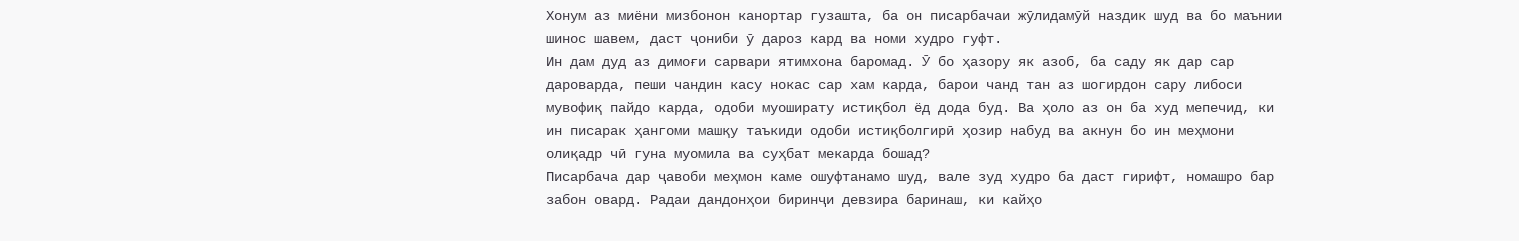Хонум аз миёни мизбонон канортар гузашта, ба он писарбачаи жӯлидамӯй наздик шуд ва бо маънии шинос шавем, даст ҷониби ӯ дароз кард ва номи худро гуфт.
Ин дам дуд аз димоғи сарвари ятимхона баромад. Ӯ бо ҳазору як азоб, ба саду як дар сар дароварда, пеши чандин касу нокас сар хам карда, барои чанд тан аз шогирдон сару либоси мувофиқ пайдо карда, одоби муоширату истиқбол ёд дода буд. Ва ҳоло аз он ба худ мепечид, ки ин писарак ҳангоми машқу таъкиди одоби истиқболгирӣ ҳозир набуд ва акнун бо ин меҳмони олиқадр чӣ гуна муомила ва суҳбат мекарда бошад?
Писарбача дар ҷавоби меҳмон каме ошуфтанамо шуд, вале зуд худро ба даст гирифт, номашро бар забон овард. Радаи дандонҳои биринҷи девзира баринаш, ки кайҳо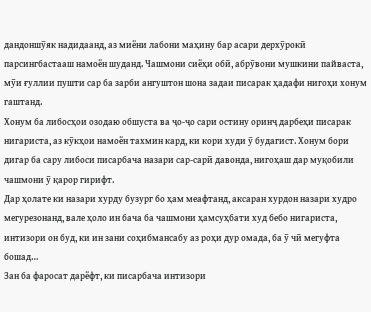дандоншӯяк надидаанд, аз миёни лабони маҳину бар асари дерхӯрокӣ парсингбастааш намоён шуданд. Чашмони сиёҳи обӣ, абрӯвони мушкини пайваста, мӯи ғуллии пушти сар ба зарби ангуштон шона задаи писарак ҳадафи нигоҳи хонум гаштанд.
Хонум ба либосҳои озодаю обшуста ва ҷо-ҷо сари остину оринҷ дарбеҳи писарак нигариста, аз кӯкҳои намоён тахмин кард, ки кори худи ӯ будагист. Хонум бори дигар ба сару либоси писарбача назари сар-сарӣ давонда, нигоҳаш дар муқобили чашмони ӯ қарор гирифт.
Дар ҳолате ки назари хурду бузург бо ҳам меафтанд, аксаран хурдон назари худро мегурезонанд, вале ҳоло ин бача ба чашмони ҳамсуҳбати худ бебо нигариста, интизори он буд, ки ин зани соҳибмансабу аз роҳи дур омада, ба ӯ чӣ мегуфта бошад…
Зан ба фаросат дарёфт, ки писарбача интизори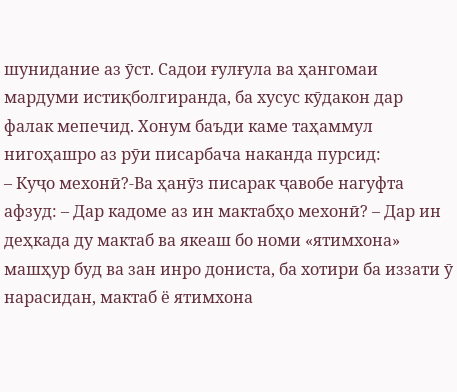шунидание аз ӯст. Садои ғулғула ва ҳангомаи мардуми истиқболгиранда, ба хусус кӯдакон дар фалак мепечид. Хонум баъди каме таҳаммул нигоҳашро аз рӯи писарбача наканда пурсид:
– Куҷо мехонӣ?-Ва ҳанӯз писарак ҷавобе нагуфта афзуд: – Дар кадоме аз ин мактабҳо мехонӣ? – Дар ин деҳкада ду мактаб ва якеаш бо номи «ятимхона» машҳур буд ва зан инро дониста, ба хотири ба иззати ӯ нарасидан, мактаб ё ятимхона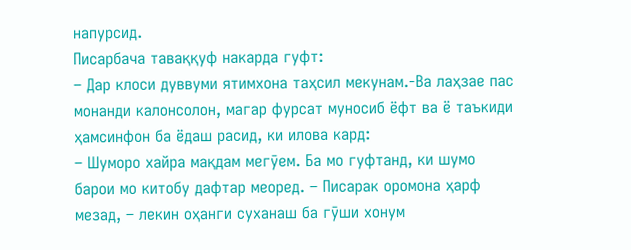напурсид.
Писарбача таваққуф накарда гуфт:
– Дар клоси дуввуми ятимхона таҳсил мекунам.-Ва лаҳзае пас монанди калонсолон, магар фурсат муносиб ёфт ва ё таъкиди ҳамсинфон ба ёдаш расид, ки илова кард:
– Шуморо хайра мақдам мегӯем. Ба мо гуфтанд, ки шумо барои мо китобу дафтар меоред. – Писарак оромона ҳарф мезад, – лекин оҳанги суханаш ба гӯши хонум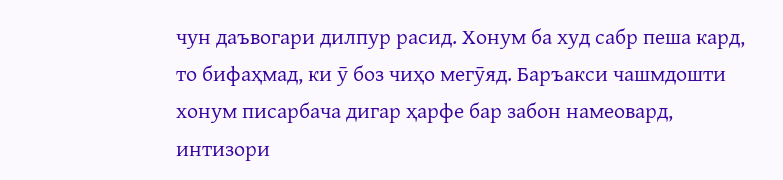чун даъвогари дилпур расид. Хонум ба худ сабр пеша кард, то бифаҳмад, ки ӯ боз чиҳо мегӯяд. Баръакси чашмдошти хонум писарбача дигар ҳарфе бар забон намеовард, интизори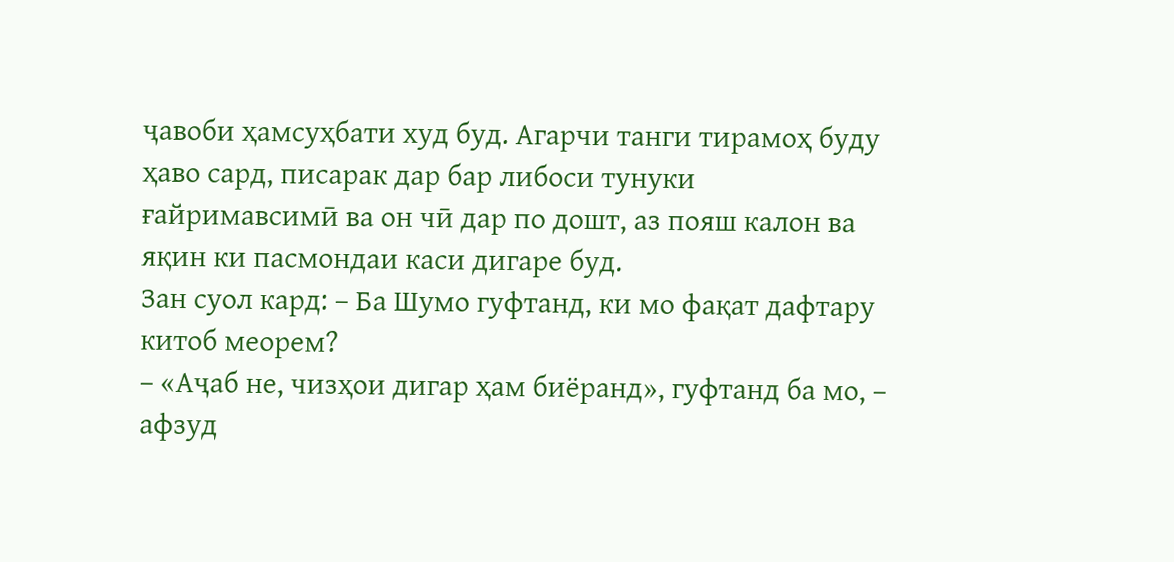ҷавоби ҳамсуҳбати худ буд. Агарчи танги тирамоҳ буду ҳаво сард, писарак дар бар либоси тунуки ғайримавсимӣ ва он чӣ дар по дошт, аз пояш калон ва яқин ки пасмондаи каси дигаре буд.
Зан суол кард: – Ба Шумо гуфтанд, ки мо фақат дафтару китоб меорем?
– «Аҷаб не, чизҳои дигар ҳам биёранд», гуфтанд ба мо, – афзуд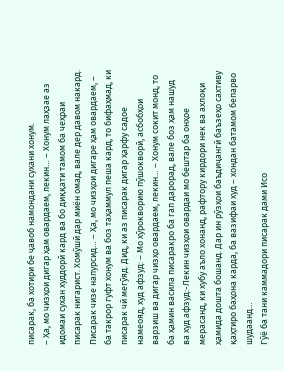писарак, ба хотири бе ҷавоб намондани сухани хонум.
– Ҳа, мо чизҳои дигар ҳам овардаем, лекин… – Хонум лаҳзае аз идомаи сухан худдорӣ кард ва бо диққати тамом ба чеҳраи писарак нигарист. Хомӯшӣ дар миён омад, вале дер давом накард.
Писарак чизе напурсид… – Ҳа, мо чизҳои дигаре ҳам овардаем, – ба такрор гуфт хонум ва боз таҳаммул пеша кард, то бифаҳмад, ки писарак чӣ мегӯяд. Дид, ки аз писарак дигар ҳарфу садое намеояд, худ афзуд: – Мо хӯрокворию пӯшокворӣ, асбобҳои варзиш ва дигар чизҳо овардаем, лекин… – Хонум сокит монд, то ба ҳамин васила писаракро ба гап дарорад, вале боз ҳам нашуд ва худ афзуд:-Лекин чизҳои овардаи мо бештар ба онҳое мерасанд, ки хубу аъло хонанд, рафтору кирдори нек ва ахлоқи ҳамида дошта бошанд. Дар ин рӯзҳои баъдиҷангӣ баъзеҳо сахтиву қаҳтиро баҳона карда, ба вазифаи худ – хондан батамом бепарво шудаанд…
Гӯё ба тани каммадори писарак дами Исо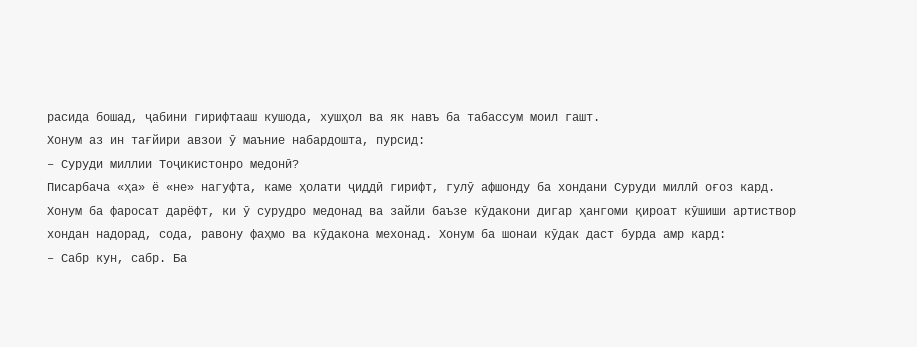расида бошад, ҷабини гирифтааш кушода, хушҳол ва як навъ ба табассум моил гашт.
Хонум аз ин тағйири авзои ӯ маъние набардошта, пурсид:
– Суруди миллии Тоҷикистонро медонӣ?
Писарбача «ҳа» ё «не» нагуфта, каме ҳолати ҷиддӣ гирифт, гулӯ афшонду ба хондани Суруди миллӣ оғоз кард. Хонум ба фаросат дарёфт, ки ӯ сурудро медонад ва зайли баъзе кӯдакони дигар ҳангоми қироат кӯшиши артиствор хондан надорад, сода, равону фаҳмо ва кӯдакона мехонад. Хонум ба шонаи кӯдак даст бурда амр кард:
– Сабр кун, сабр. Ба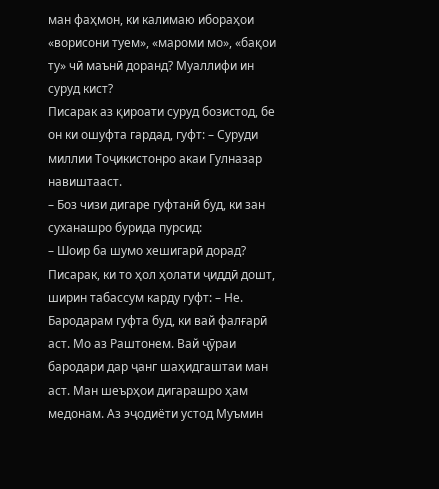ман фаҳмон, ки калимаю ибораҳои «ворисони туем», «мароми мо», «бақои ту» чӣ маънӣ доранд? Муаллифи ин суруд кист?
Писарак аз қироати суруд бозистод, бе он ки ошуфта гардад, гуфт: – Суруди миллии Тоҷикистонро акаи Гулназар навиштааст.
– Боз чизи дигаре гуфтанӣ буд, ки зан суханашро бурида пурсид:
– Шоир ба шумо хешигарӣ дорад?
Писарак, ки то ҳол ҳолати ҷиддӣ дошт, ширин табассум карду гуфт: – Не. Бародарам гуфта буд, ки вай фалғарӣ аст. Мо аз Раштонем. Вай ҷӯраи бародари дар ҷанг шаҳидгаштаи ман аст. Ман шеърҳои дигарашро ҳам медонам. Аз эҷодиёти устод Муъмин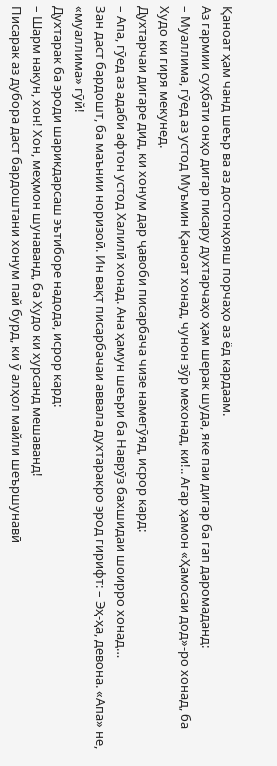Қаноат ҳам чанд шеър ва аз достонҳояш порчаҳо аз ёд кардаам.
Аз гармии суҳбати онҳо дигар писару духтарчаҳо ҳам шерак шуда, яке паи дигар ба гап даромаданд:
– Муаллима, гӯед аз устод Муъмин Қаноат хонад, чунон зӯр мехонад, ки!.. Агар ҳамон «Ҳамосаи дод»-ро хонад, ба Худо ки гиря мекунед.
Духтарчаи дигаре дид, ки хонум дар ҷавоби писарбача чизе намегӯяд, исрор кард:
– Апа, гӯед аз адаби афтон устод Халилӣ хонад. Ана ҳамун шеъри ба Наврӯз бахшидаи шоирро хонад…
Зан даст бардошт, ба маънии норизоӣ. Ин вақт писарбачаи аввала духтаракро эрод гирифт: – Эҳ-ҳа, девона. «Апа» не, «муаллима» гӯй!
Духтарак ба эроди шарикдарсаш эътиборе надода, исрор кард:
– Шарм накун, хон! Хон, меҳмон шунаванд, ба Худо ки хурсанд мешаванд!
Писарак аз дубора даст бардоштани хонум пай бурд, ки ӯ алҳол майли шеършунавӣ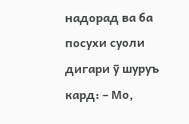надорад ва ба посухи суоли дигари ӯ шуруъ кард: – Мо,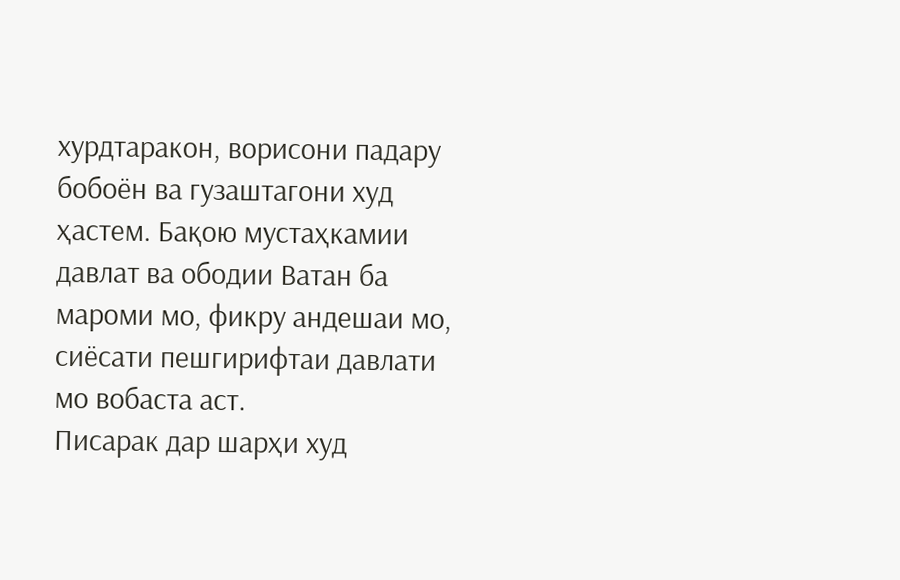хурдтаракон, ворисони падару бобоён ва гузаштагони худ ҳастем. Бақою мустаҳкамии давлат ва ободии Ватан ба мароми мо, фикру андешаи мо, сиёсати пешгирифтаи давлати мо вобаста аст.
Писарак дар шарҳи худ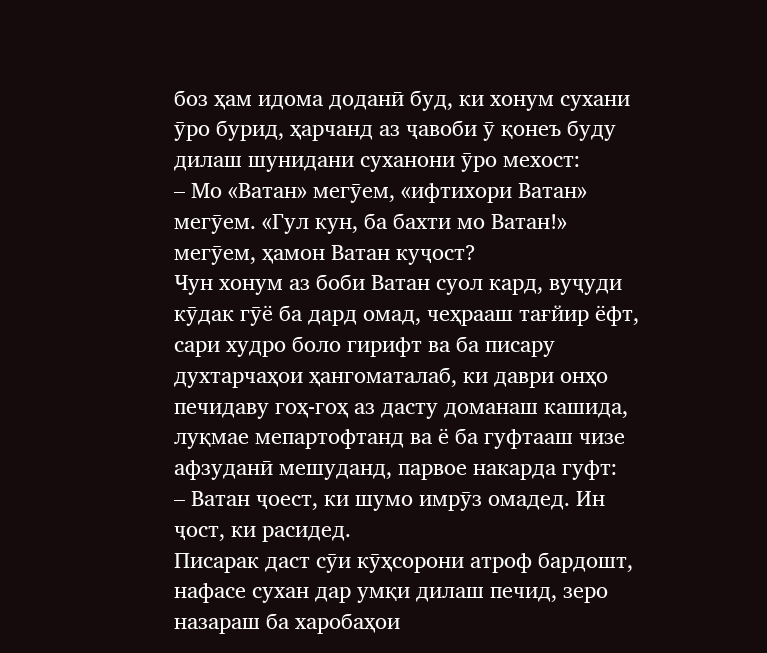боз ҳам идома доданӣ буд, ки хонум сухани ӯро бурид, ҳарчанд аз ҷавоби ӯ қонеъ буду дилаш шунидани суханони ӯро мехост:
– Мо «Ватан» мегӯем, «ифтихори Ватан» мегӯем. «Гул кун, ба бахти мо Ватан!» мегӯем, ҳамон Ватан куҷост?
Чун хонум аз боби Ватан суол кард, вуҷуди кӯдак гӯё ба дард омад, чеҳрааш тағйир ёфт, сари худро боло гирифт ва ба писару духтарчаҳои ҳангоматалаб, ки даври онҳо печидаву гоҳ-гоҳ аз дасту доманаш кашида, луқмае мепартофтанд ва ё ба гуфтааш чизе афзуданӣ мешуданд, парвое накарда гуфт:
– Ватан ҷоест, ки шумо имрӯз омадед. Ин ҷост, ки расидед.
Писарак даст сӯи кӯҳсорони атроф бардошт, нафасе сухан дар умқи дилаш печид, зеро назараш ба харобаҳои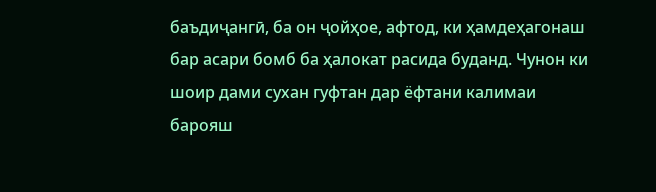баъдиҷангӣ, ба он ҷойҳое, афтод, ки ҳамдеҳагонаш бар асари бомб ба ҳалокат расида буданд. Чунон ки шоир дами сухан гуфтан дар ёфтани калимаи барояш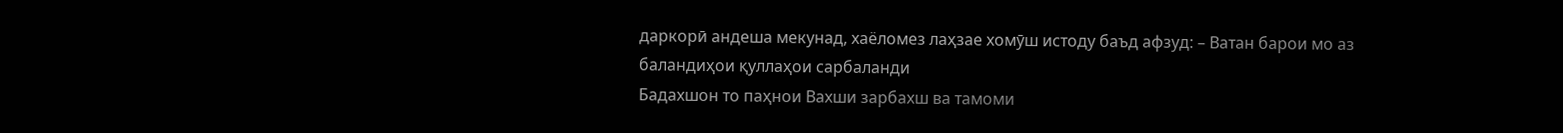даркорӣ андеша мекунад, хаёломез лаҳзае хомӯш истоду баъд афзуд: – Ватан барои мо аз баландиҳои қуллаҳои сарбаланди
Бадахшон то паҳнои Вахши зарбахш ва тамоми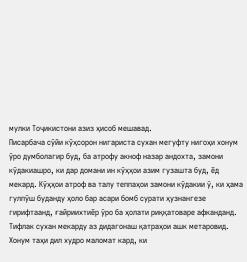мулки Тоҷикистони азиз ҳисоб мешавад.
Писарбача сӯйи кӯҳсорон нигариста сухан мегуфту нигоҳи хонум ӯро думболагир буд, ба атрофу акноф назар андохта, замони кӯдакиашро, ки дар домани ин кӯҳҳои азим гузашта буд, ёд мекард. Кӯҳҳои атроф ва талу теппаҳои замони кӯдакии ӯ, ки ҳама гулпӯш буданду ҳоло бар асари бомб сурати ҳузнангезе гирифтаанд, ғайриихтиёр ӯро ба ҳолати риққатоваре афканданд. Тифлак сухан мекарду аз дидагонаш қатраҳои ашк метаровид. Хонум таҳи дил худро маломат кард, ки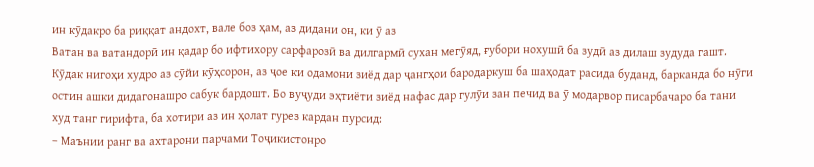ин кӯдакро ба риққат андохт, вале боз ҳам, аз дидани он, ки ӯ аз
Ватан ва ватандорӣ ин қадар бо ифтихору сарфарозӣ ва дилгармӣ сухан мегӯяд, ғубори нохушӣ ба зудӣ аз дилаш зудуда гашт.
Кӯдак нигоҳи худро аз сӯйи кӯҳсорон, аз ҷое ки одамони зиёд дар ҷангҳои бародаркуш ба шаҳодат расида буданд, барканда бо нӯги остин ашки дидагонашро сабук бардошт. Бо вуҷуди эҳтиёти зиёд нафас дар гулӯи зан печид ва ӯ модарвор писарбачаро ба тани худ танг гирифта, ба хотири аз ин ҳолат гурез кардан пурсид:
– Маънии ранг ва ахтарони парчами Тоҷикистонро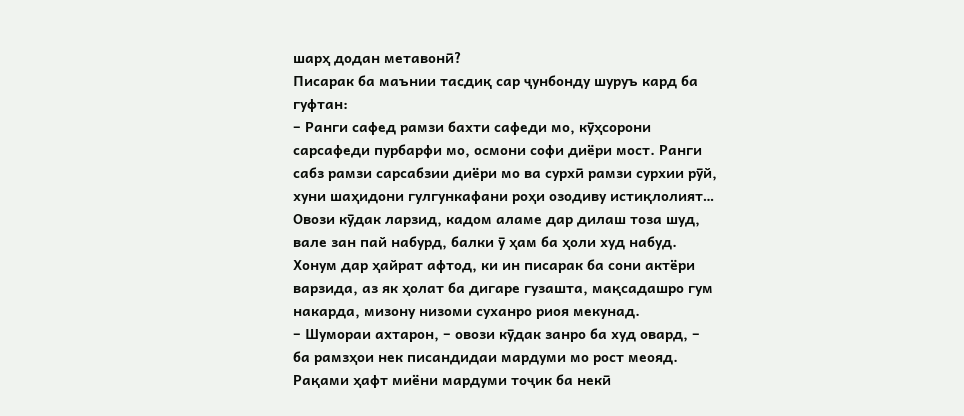шарҳ додан метавонӣ?
Писарак ба маънии тасдиқ сар ҷунбонду шуруъ кард ба гуфтан:
– Ранги сафед рамзи бахти сафеди мо, кӯҳсорони сарсафеди пурбарфи мо, осмони софи диёри мост. Ранги сабз рамзи сарсабзии диёри мо ва сурхӣ рамзи сурхии рӯй, хуни шаҳидони гулгункафани роҳи озодиву истиқлолият…
Овози кӯдак ларзид, кадом аламе дар дилаш тоза шуд, вале зан пай набурд, балки ӯ ҳам ба ҳоли худ набуд.
Хонум дар ҳайрат афтод, ки ин писарак ба сони актёри варзида, аз як ҳолат ба дигаре гузашта, мақсадашро гум накарда, мизону низоми суханро риоя мекунад.
– Шумораи ахтарон, – овози кӯдак занро ба худ овард, – ба рамзҳои нек писандидаи мардуми мо рост меояд. Рақами ҳафт миёни мардуми тоҷик ба некӣ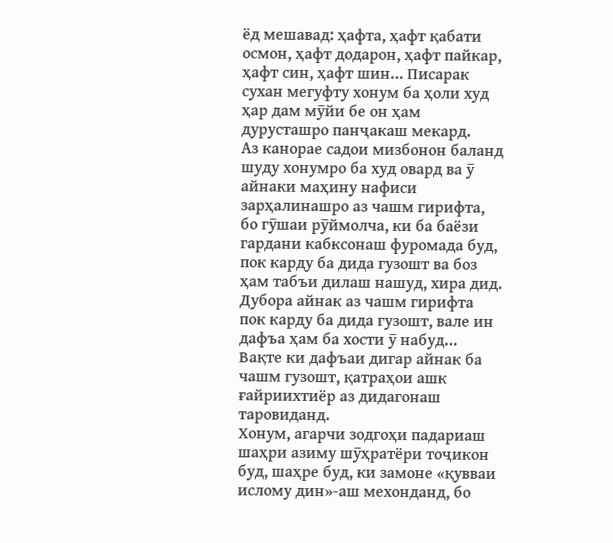ёд мешавад: ҳафта, ҳафт қабати осмон, ҳафт додарон, ҳафт пайкар, ҳафт син, ҳафт шин… Писарак сухан мегуфту хонум ба ҳоли худ ҳар дам мӯйи бе он ҳам дурусташро панҷакаш мекард.
Аз канорае садои мизбонон баланд шуду хонумро ба худ овард ва ӯ айнаки маҳину нафиси зарҳалинашро аз чашм гирифта, бо гӯшаи рӯймолча, ки ба баёзи гардани кабксонаш фуромада буд, пок карду ба дида гузошт ва боз ҳам табъи дилаш нашуд, хира дид. Дубора айнак аз чашм гирифта пок карду ба дида гузошт, вале ин дафъа ҳам ба хости ӯ набуд… Вақте ки дафъаи дигар айнак ба чашм гузошт, қатраҳои ашк ғайриихтиёр аз дидагонаш таровиданд.
Хонум, агарчи зодгоҳи падариаш шаҳри азиму шӯҳратёри тоҷикон буд, шаҳре буд, ки замоне «қувваи ислому дин»-аш мехонданд, бо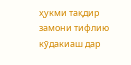ҳукми тақдир замони тифлию кӯдакиаш дар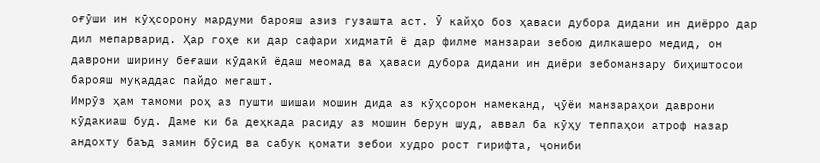оғӯши ин кӯҳсорону мардуми барояш азиз гузашта аст. Ӯ кайҳо боз ҳаваси дубора дидани ин диёрро дар дил мепарварид. Ҳар гоҳе ки дар сафари хидматӣ ё дар филме манзараи зебою дилкашеро медид, он даврони ширину беғаши кӯдакӣ ёдаш меомад ва ҳаваси дубора дидани ин диёри зебоманзару биҳиштосои барояш муқаддас пайдо мегашт.
Имрӯз ҳам тамоми роҳ аз пушти шишаи мошин дида аз кӯҳсорон намеканд, ҷӯёи манзараҳои даврони кӯдакиаш буд. Даме ки ба деҳкада расиду аз мошин берун шуд, аввал ба кӯҳу теппаҳои атроф назар андохту баъд замин бӯсид ва сабук қомати зебои худро рост гирифта, ҷониби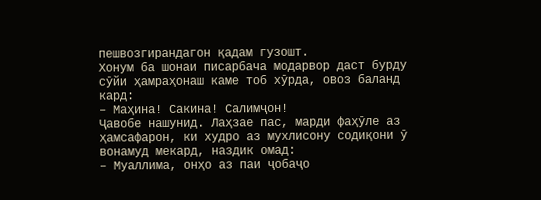пешвозгирандагон қадам гузошт.
Хонум ба шонаи писарбача модарвор даст бурду сӯйи ҳамраҳонаш каме тоб хӯрда, овоз баланд кард:
– Маҳина! Сакина! Салимҷон!
Ҷавобе нашунид. Лаҳзае пас, марди фаҳӯле аз ҳамсафарон, ки худро аз мухлисону содиқони ӯ вонамуд мекард, наздик омад:
– Муаллима, онҳо аз паи ҷобаҷо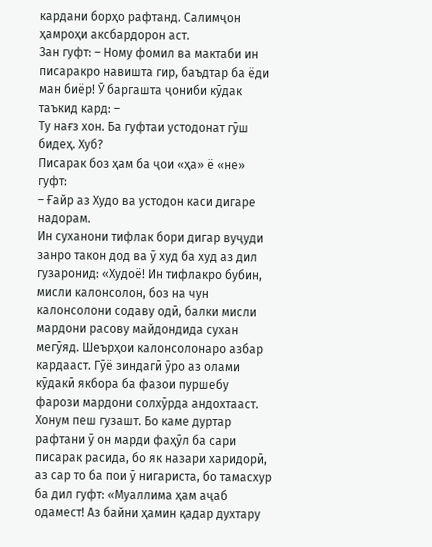кардани борҳо рафтанд. Салимҷон ҳамроҳи аксбардорон аст.
Зан гуфт: – Ному фомил ва мактаби ин писаракро навишта гир, баъдтар ба ёди ман биёр! Ӯ баргашта ҷониби кӯдак таъкид кард: –
Ту нағз хон. Ба гуфтаи устодонат гӯш бидеҳ. Хуб?
Писарак боз ҳам ба ҷои «ҳа» ё «не» гуфт:
– Ғайр аз Худо ва устодон каси дигаре надорам.
Ин суханони тифлак бори дигар вуҷуди занро такон дод ва ӯ худ ба худ аз дил гузаронид: «Худоё! Ин тифлакро бубин, мисли калонсолон, боз на чун калонсолони содаву одӣ, балки мисли мардони расову майдондида сухан мегӯяд. Шеърҳои калонсолонаро азбар кардааст. Гӯё зиндагӣ ӯро аз олами кӯдакӣ якбора ба фазои пуршебу фарози мардони солхӯрда андохтааст.
Хонум пеш гузашт. Бо каме дуртар рафтани ӯ он марди фаҳӯл ба сари писарак расида, бо як назари харидорӣ, аз сар то ба пои ӯ нигариста, бо тамасхур ба дил гуфт: «Муаллима ҳам аҷаб одамест! Аз байни ҳамин қадар духтару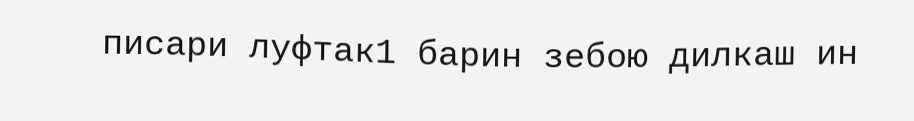писари луфтак1 барин зебою дилкаш ин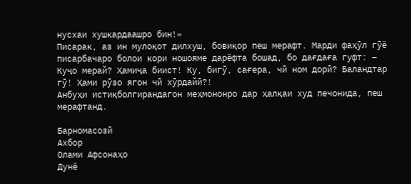нусхаи хушкардаашро бин!»
Писарак, аз ин мулоқот дилхуш, бовиқор пеш мерафт. Марди фаҳӯл гӯё писарбачаро болои кори ношояме дарёфта бошад, бо дағдаға гуфт: – Куҷо мерай? Ҳамиҷа биист! Ку, бигӯ, сағера, чӣ ном дорӣ? Баландтар гӯ! Ҳами рӯзо ягон чӣ хӯрдайӣ?!
Анбуҳи истиқболгирандагон меҳмононро дар ҳалқаи худ печонида, пеш мерафтанд.

Барномасозӣ
Ахбор
Олами Афсонаҳо
Дунё